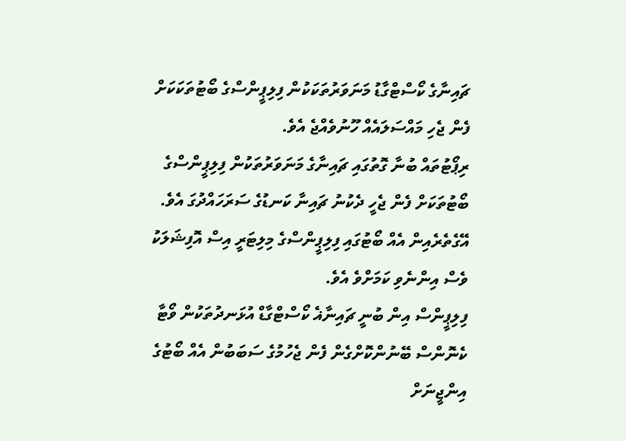ޗައިނާގެ ކޯސްޓްގާޑު މަނަވަރުތަކަކުން ފިލިޕީންސްގެ ބޯޓުތަކަކަށް ފެން ޖެހި މައްސަލައެއް ހޫނުވެއްޖެ އެވެ.
ރިޕޯޓުތައް ބުނާ ގޮތުގައި ޗައިނާގެ މަނަވަރުތަކުން ފިލިޕީންސްގެ ބޯޓުތަކަށް ފެން ޖެހީ ދެކުނު ޗައިނާ ކަނޑުގެ ސަރަހައްދުގަ އެވެ. އޭގެތެރެއިން އެއް ބޯޓުގައި ފިލިޕީންސްގެ މިލިޓަރީ އިސް އޮފިޝަލަކު ވެސް އިންނެވި ކަމަށްވެ އެވެ.
ފިލިޕީންސް އިން ބުނީ ޗައިނާޣެ ކޯސްޓްގާޑް އުޅަނދުތަކުން ވޯޓާ ކެނޮންސް ބޭނުންކޮށްގެން ފެން ޖެހުމުގެ ސަބަބުން އެއް ބޯޓުގެ އިންޖީނަށް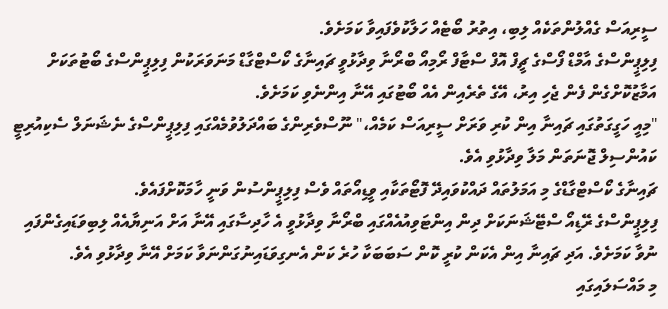ސީރިއަސް ގެއްލުންތަކެއް ލިބި، އިތުރު ބޯޓެއް ހަލާކުވެފައިވާ ކަމަށެވެ.
ފިލިޕީންސްގެ އާމްޑް ފޯސްގެ ޗީފް އޮފް ސްޓާފް ރޯމިއޯ ބްރޯނާ ވިދާޅުވީ ޗައިނާގެ ކޯސްޓްގާޑް މަނަވަރަކުން ފިލިޕީންސްގެ ބޯޓުތަކަށް އަމާޒުކޮށްގެން ފެން ޖެހި އިރު، އޭގެ ތެރެއިން އެއް ބޯޓުގައި އޭނާ އިންނެވި ކަމަށެވެ.
"މިއީ ހަގީގަތުގައި ޗައިނާ އިން ކުރި ވަރަށް ސީރިއަސް ކަމެއް،" ނޫސްވެރިންގެ ބައްދަލުވުމެއްގައި ފިލިޕީންސްގެ ނެޝަނަލް ސެކިއުރިޓީ ކައުންސިލް ޖޮނަތަން މަލާ ވިދާޅުވި އެވެ.
ޗައިނާގެ ކޯސްޓްގާޑްގެ މި އަމަލުތައް ދައްކުވައިދޭ ފޮޓޯތަކާއި ވީޑިއޯތައް ވެސް ފިލިޕީންސުން ވަނީ ހާމަކޮށްފައެވެ.
ފިލިޕީންސްގެ ރޭޑިއޯ ސްޓޭޝަނަކަށް ދިން އިންޓަވިއުއެއްގައި ބްރޯނާ ވިދާޅުވީ އެ ހާދިސާގައި އޭނާ އަށް އަނިޔާއެއް ލިބިވަޑައިގެންފައި ނުވާ ކަމަށެވެ. އަދި ޗައިނާ އިން އެކަން ކުރީ ކޮން ސަބަބަކާ ހުރެ ކަން އެނގިވަޑައިނުގަންނަވާ ކަމަށް އޭނާ ވިދާޅުވި އެވެ.
މި މައްސަލައިގައި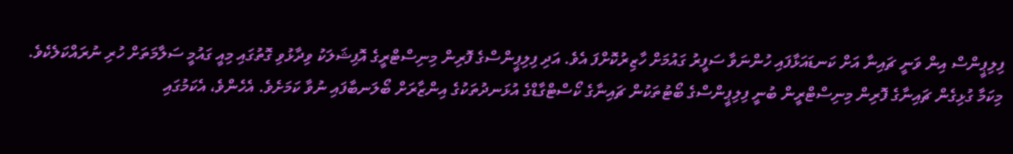ފިލިޕީންސް އިން ވަނީ ޗައިނާ އަށް ކަނޑައަޅާފައި ހުންނަވާ ސަފީރު ގައުމަށް ހާޒިރުކޮށްފަ އެވެ. އަދި ފިލިޕީންސްގެ ފޮރިން މިނިސްޓްރީގެ އޮފިޝަލަކު ވިދާޅުވި ގޮތުގައި މިއީ ގައުމީ ސަލާމަތަށް ހުރި ނުރައްކަލެކެވެ.
މިކަމާ ގުޅިގެން ޗައިނާގެ ފޮރިން މިނިސްޓްރީން ބުނީ ފިލިޕީންސްގެ ބޯޓުތަކުން ޗައިނާގެ ކޯސްޓްގާޑްގެ އުޅަނދުތަކުގެ އިންޒާރަށް ބޯލަނބާފައި ނުވާ ކަމަށެވެ. އެހެންވެ، އެކަމުގައި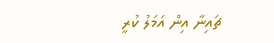ޗައިނާ އިން އަމަލު ކުރީ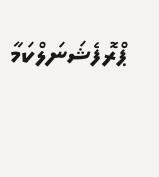ޕްރޮފެޝަނަލްކަމާ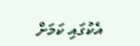އެކުގައި ކަމަށް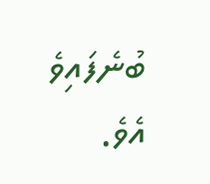ބުނެފައިވެ އެވެ.